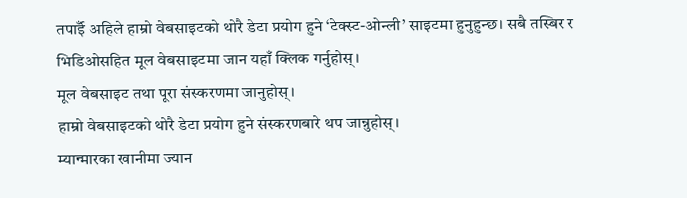तपाईँ अहिले हाम्रो वेबसाइटको थोरै डेटा प्रयोग हुने ‘टेक्स्ट-ओन्ली’ साइटमा हुनुहुन्छ। सबै तस्बिर र भिडिओसहित मूल वेबसाइटमा जान यहाँ क्लिक गर्नुहोस्।
मूल वेबसाइट तथा पूरा संस्करणमा जानुहोस्।
हाम्रो वेबसाइटको थोरै डेटा प्रयोग हुने संस्करणबारे थप जान्नुहोस्।
म्यान्मारका खानीमा ज्यान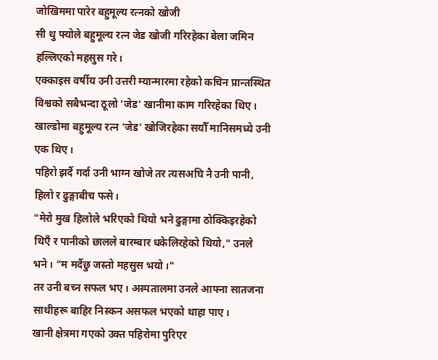जोखिममा पारेर बहुमूल्य रत्नको खोजी
सी थु फ्योले बहुमूल्य रत्न जेड खोजी गरिरहेका बेला जमिन हल्लिएको महसुस गरे।
एक्काइस वर्षीय उनी उत्तरी म्यान्मारमा रहेको कचिन प्रान्तस्थित विश्वको सबैभन्दा ठूलो 'जेड' खानीमा काम गरिरहेका थिए। खाल्डोमा बहुमूल्य रत्न 'जेड' खोजिरहेका सयौँ मानिसमध्ये उनी एक थिए।
पहिरो झर्दै गर्दा उनी भाग्न खोजे तर त्यसअघि नै उनी पानी, हिलो र ढुङ्गाबीच फसे।
"मेरो मुख हिलोले भरिएको थियो भने ढुङ्गामा ठोक्किइरहेको थिएँ र पानीको छालले बारम्बार धकेलिरहेको थियो," उनले भने। "म मर्दैछु जस्तो महसुस भयो।"
तर उनी बच्न सफल भए। अस्पतालमा उनले आफ्ना सातजना साथीहरू बाहिर निस्कन असफल भएको थाहा पाए।
खानी क्षेत्रमा गएको उक्त पहिरोमा पुरिएर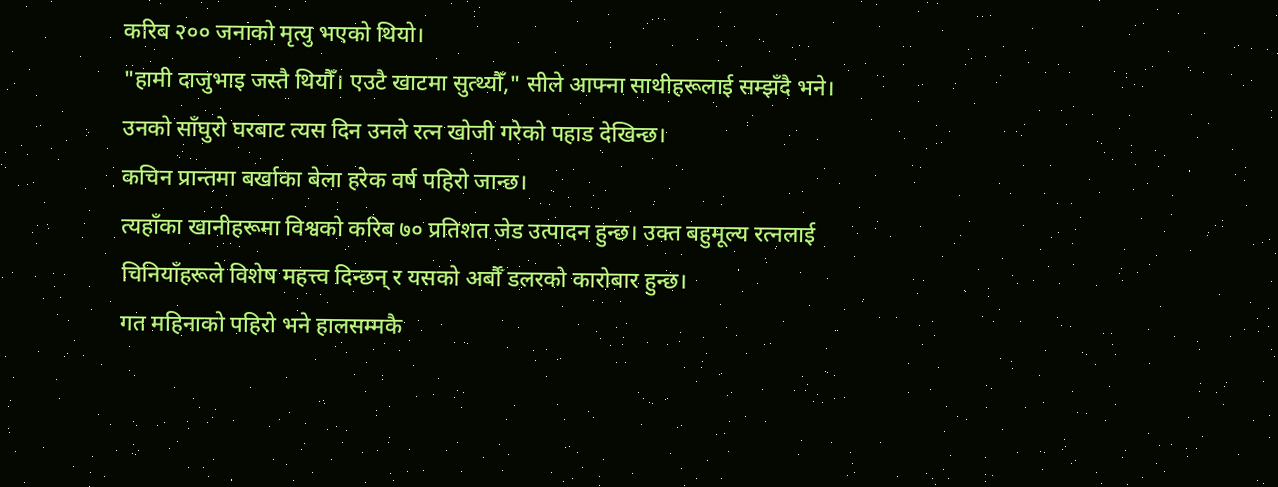करिब २०० जनाको मृत्यु भएको थियो।
"हामी दाजुभाइ जस्तै थियौँ। एउटै खाटमा सुत्थ्यौँ," सीले आफ्ना साथीहरूलाई सम्झँदै भने।
उनको साँघुरो घरबाट त्यस दिन उनले रत्न खोजी गरेको पहाड देखिन्छ।
कचिन प्रान्तमा बर्खाका बेला हरेक वर्ष पहिरो जान्छ।
त्यहाँका खानीहरूमा विश्वको करिब ७० प्रतिशत जेड उत्पादन हुन्छ। उक्त बहुमूल्य रत्नलाई चिनियाँहरूले विशेष महत्त्व दिन्छन् र यसको अर्बौँ डलरको कारोबार हुन्छ।
गत महिनाको पहिरो भने हालसम्मकै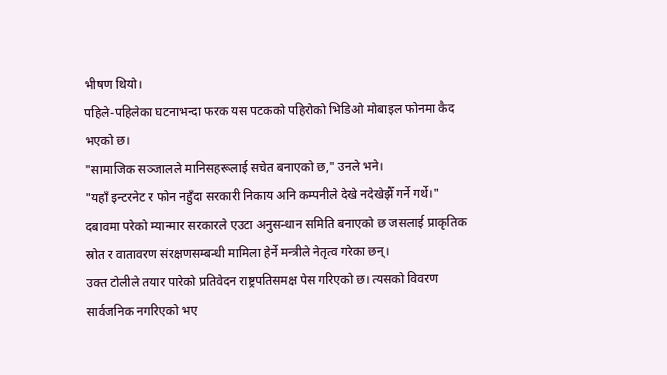भीषण थियो।
पहिले-पहिलेका घटनाभन्दा फरक यस पटकको पहिरोको भिडिओ मोबाइल फोनमा कैद भएको छ।
"सामाजिक सञ्जालले मानिसहरूलाई सचेत बनाएको छ," उनले भने।
"यहाँ इन्टरनेट र फोन नहुँदा सरकारी निकाय अनि कम्पनीले देखे नदेखेझैँ गर्ने गर्थे।"
दबावमा परेको म्यान्मार सरकारले एउटा अनुसन्धान समिति बनाएको छ जसलाई प्राकृतिक स्रोत र वातावरण संरक्षणसम्बन्धी मामिला हेर्ने मन्त्रीले नेतृत्व गरेका छन्।
उक्त टोलीले तयार पारेको प्रतिवेदन राष्ट्रपतिसमक्ष पेस गरिएको छ। त्यसको विवरण सार्वजनिक नगरिएको भए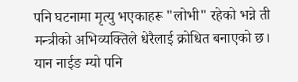पनि घटनामा मृत्यु भएकाहरू "लोभी" रहेको भन्ने ती मन्त्रीको अभिव्यक्तिले धेरैलाई क्रोधित बनाएको छ।
यान नाईङ म्यो पनि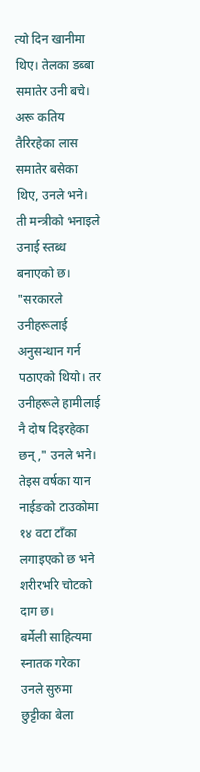त्यो दिन खानीमा थिए। तेलका डब्बा समातेर उनी बचे।
अरू कतिय तैरिरहेका लास समातेर बसेका थिए, उनले भने। ती मन्त्रीको भनाइले उनाई स्तब्ध बनाएको छ।
"सरकारले उनीहरूलाई अनुसन्धान गर्न पठाएको थियो। तर उनीहरूले हामीलाई नै दोष दिइरहेका छन्," उनले भने।
तेइस वर्षका यान नाईङको टाउकोमा १४ वटा टाँका लगाइएको छ भने शरीरभरि चोटको दाग छ।
बर्मेली साहित्यमा स्नातक गरेका उनले सुरुमा छुट्टीका बेला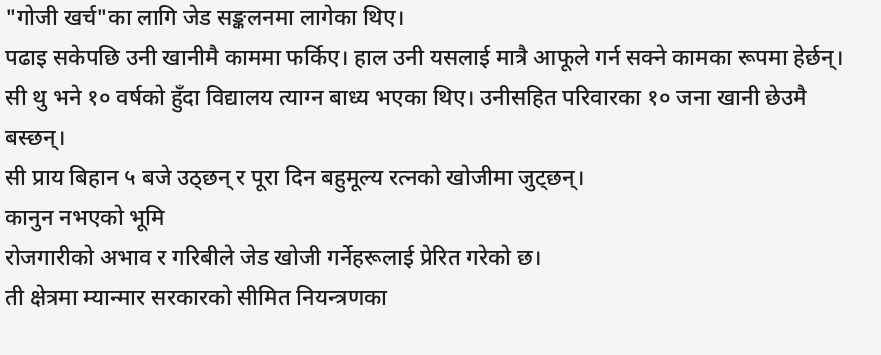"गोजी खर्च"का लागि जेड सङ्कलनमा लागेका थिए।
पढाइ सकेपछि उनी खानीमै काममा फर्किए। हाल उनी यसलाई मात्रै आफूले गर्न सक्ने कामका रूपमा हेर्छन्।
सी थु भने १० वर्षको हुँदा विद्यालय त्याग्न बाध्य भएका थिए। उनीसहित परिवारका १० जना खानी छेउमै बस्छन्।
सी प्राय बिहान ५ बजे उठ्छन् र पूरा दिन बहुमूल्य रत्नको खोजीमा जुट्छन्।
कानुन नभएको भूमि
रोजगारीको अभाव र गरिबीले जेड खोजी गर्नेहरूलाई प्रेरित गरेको छ।
ती क्षेत्रमा म्यान्मार सरकारको सीमित नियन्त्रणका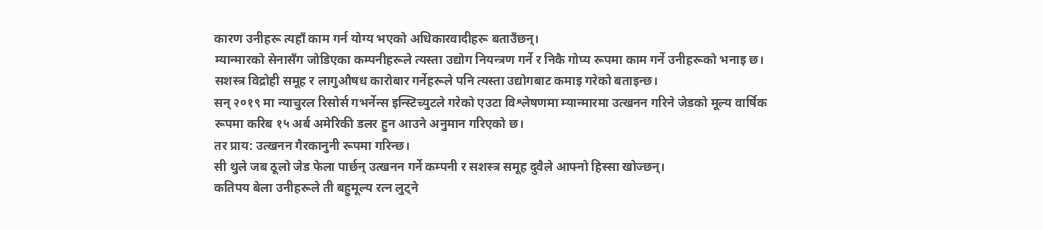कारण उनीहरू त्यहाँ काम गर्न योग्य भएको अधिकारवादीहरू बताउँछन्।
म्यान्मारको सेनासँग जोडिएका कम्पनीहरूले त्यस्ता उद्योग नियन्त्रण गर्ने र निकै गोप्य रूपमा काम गर्ने उनीहरूको भनाइ छ।
सशस्त्र विद्रोही समूह र लागुऔषध कारोबार गर्नेहरूले पनि त्यस्ता उद्योगबाट कमाइ गरेको बताइन्छ।
सन् २०१९ मा न्याचुरल रिसोर्स गभर्नेन्स इन्स्टिच्युटले गरेको एउटा विश्लेषणमा म्यान्मारमा उत्खनन गरिने जेडको मूल्य वार्षिक रूपमा करिब १५ अर्ब अमेरिकी डलर हुन आउने अनुमान गरिएको छ।
तर प्राय: उत्खनन गैरकानुनी रूपमा गरिन्छ।
सी थुले जब ठूलो जेड फेला पार्छन् उत्खनन गर्ने कम्पनी र सशस्त्र समूह दुवैले आफ्नो हिस्सा खोज्छन्।
कतिपय बेला उनीहरूले ती बहुमूल्य रत्न लुट्ने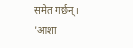समेत गर्छन्।
'आशा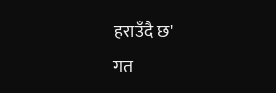हराउँदै छ'
गत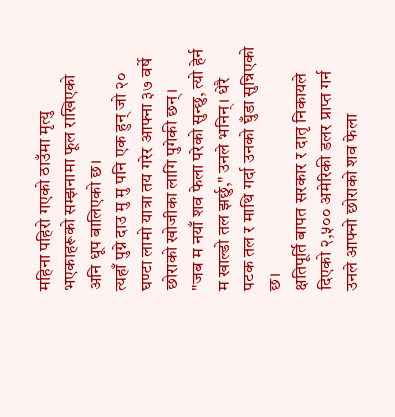महिना पहिरो गएको ठाउँमा मृत्यु भएकाहरूको सम्झनामा फूल राखिएको अनि धूप बालिएको छ।
त्यहाँ पुग्ने दाउ मु मु पनि एक हुन् जो २० घण्टा लामो यात्रा तय गरेर आफ्ना ३७ वर्षे छोराको खोजीका लागि पुगेकी छन्।
"जब म नयाँ शव फेला परेको सुन्छु, त्यो हेर्न म खाल्डो तल झर्छु," उनले भनिन्। धेरै पटक तल र माथि गर्दा उनको घुँडा सुन्निएको छ।
क्षतिपूर्ति बापत सरकार र दातृ निकायले दिएको २,५०० अमेरिकी डलर प्राप्त गर्न उनले आफ्नो छोराको शव फेला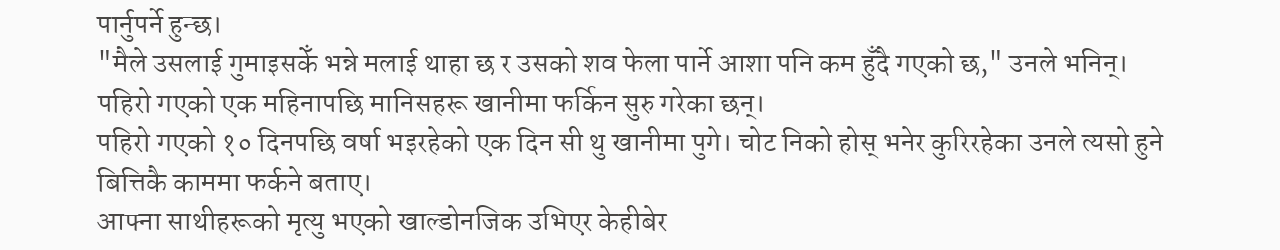पार्नुपर्ने हुन्छ।
"मैले उसलाई गुमाइसकेँ भन्ने मलाई थाहा छ र उसको शव फेला पार्ने आशा पनि कम हुँदै गएको छ," उनले भनिन्।
पहिरो गएको एक महिनापछि मानिसहरू खानीमा फर्किन सुरु गरेका छन्।
पहिरो गएको १० दिनपछि वर्षा भइरहेको एक दिन सी थु खानीमा पुगे। चोट निको होस् भनेर कुरिरहेका उनले त्यसो हुने बित्तिकै काममा फर्कने बताए।
आफ्ना साथीहरूको मृत्यु भएको खाल्डोनजिक उभिएर केहीबेर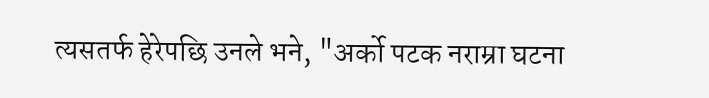त्यसतर्फ हेरेपछि उनले भने, "अर्को पटक नराम्रा घटना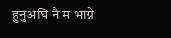हुनुअघि नै म भाग्ने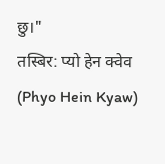छु।"
तस्बिर: प्यो हेन क्वेव (Phyo Hein Kyaw)